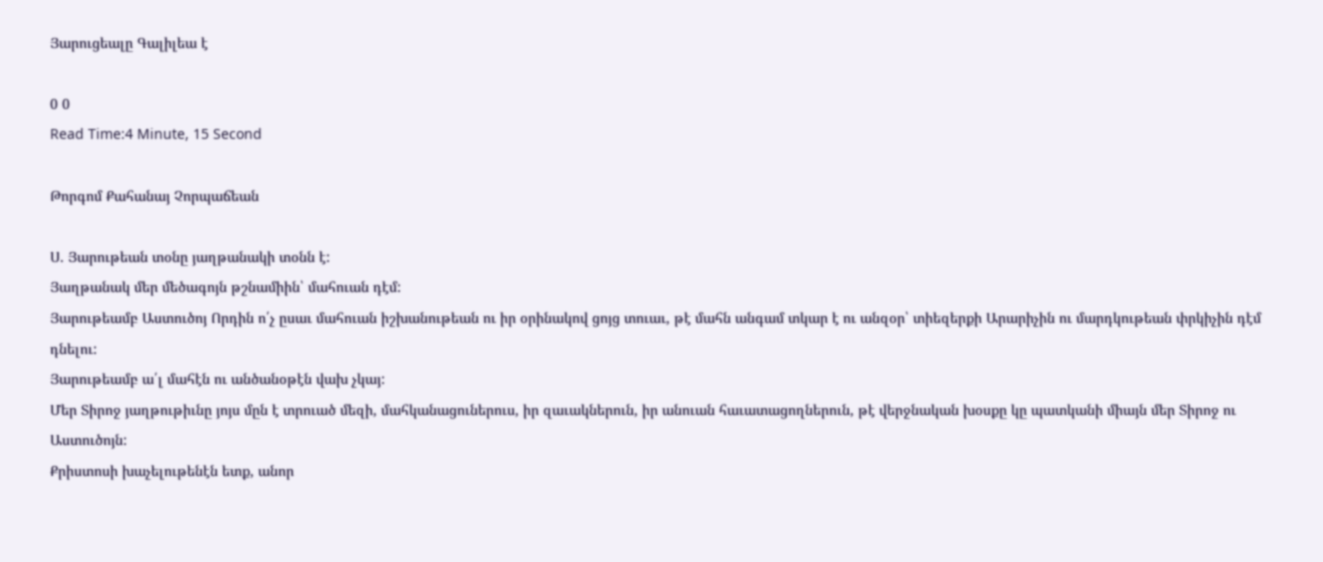Յարուցեալը Գալիլեա է

0 0
Read Time:4 Minute, 15 Second

Թորգոմ Քահանայ Չորպաճեան

Ս. Յարութեան տօնը յաղթանակի տօնն է:
Յաղթանակ մեր մեծագոյն թշնամիին՝ մահուան դէմ:
Յարութեամբ Աստուծոյ Որդին ո՛չ ըսաւ մահուան իշխանութեան ու իր օրինակով ցոյց տուաւ, թէ մահն անգամ տկար է ու անզօր՝ տիեզերքի Արարիչին ու մարդկութեան փրկիչին դէմ դնելու:
Յարութեամբ ա՛լ մահէն ու անծանօթէն վախ չկայ:
Մեր Տիրոջ յաղթութիւնը յոյս մըն է տրուած մեզի, մահկանացուներուս, իր զաւակներուն, իր անուան հաւատացողներուն, թէ վերջնական խօսքը կը պատկանի միայն մեր Տիրոջ ու Աստուծոյն:
Քրիստոսի խաչելութենէն ետք, անոր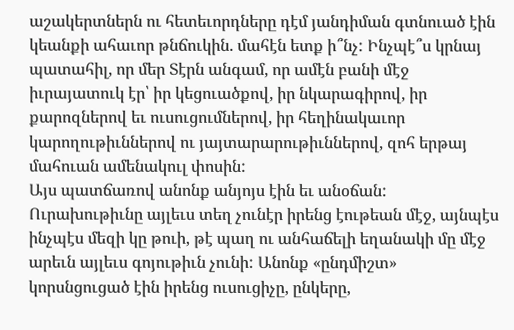աշակերտներն ու հետեւորդները դէմ յանդիման գտնուած էին կեանքի ահաւոր թնճուկին. մահէն ետք ի՞նչ: Ինչպէ՞ս կրնայ պատահիլ, որ մեր Տէրն անգամ, որ ամէն բանի մէջ իւրայատուկ էր՝ իր կեցուածքով, իր նկարագիրով, իր քարոզներով եւ ուսուցումներով, իր հեղինակաւոր կարողութիւններով ու յայտարարութիւններով, զոհ երթայ մահուան ամենակուլ փոսին:
Այս պատճառով անոնք անյոյս էին եւ անօճան: Ուրախութիւնը այլեւս տեղ չունէր իրենց էութեան մէջ, այնպէս ինչպէս մեզի կը թուի, թէ պաղ ու անհաճելի եղանակի մը մէջ արեւն այլեւս գոյութիւն չունի: Անոնք «ընդմիշտ» կորսնցուցած էին իրենց ուսուցիչը, ընկերը,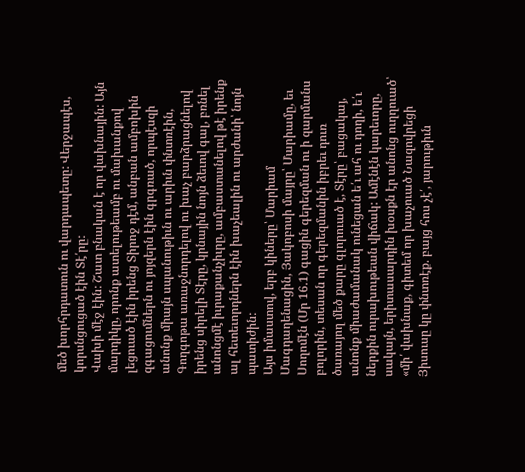մեծ խորհրդատուն ու վարդապետը: Վերջապէս, կորսնցուցած էին Տէ՛րը:
Վախի մէջ էին: Շատ բնական է որ վախնային: Այն մարդիկը, որոնք ատելութեամբ ու մախանքով լեցուած էին իրենց Տիրոջ դէմ, անբան ամբոխին զգացումներն ու յոյզերն էին գրգռած, որպէսզի անոնք միայն սպանութիւն ու արիւն փնտռէին, Գողգոթա առաջնորդելով ու խաչ բարձրացնելով իրենց սիրելի Տէրը, կրնային նոյն ձեւով գալ, բռնել անոնցմէ իւրաքանչիւրը, ամբաստանելով թէ իրենք ալ հետեւորդներն էին խաչեալին ու արժանի՝ նոյն պատիժին:
Այս իմաստով, երբ կիները՝ Մարիամ Մագդաղենացին, Յակոբոսի մայրը՝ Մարիամը, եւ Սողոմէն (Մր 16.1) գացին գերեզման ու ի զարմանս բոլորին, տեսան որ գերեզմանին իբրեւ դուռ ծառայող մեծ քարը գլորուած է, Տէրը՝ բացակայ, անոնք միաժամանակ ունեցան ե՛ւ ահ ու դողի, ե՛ւ ներքին ուրախութեան վիճակ: Ամէնէն կարեւորը, սակայն, երիտասարդին խօսքն էր անոնց ուղղուած՝ «մի՛ վախնաք, գիտեմ որ խաչուած Նազովրեցի Յիսուսը կը փնտռէք. բայց հոս չէ՛, յարութիւն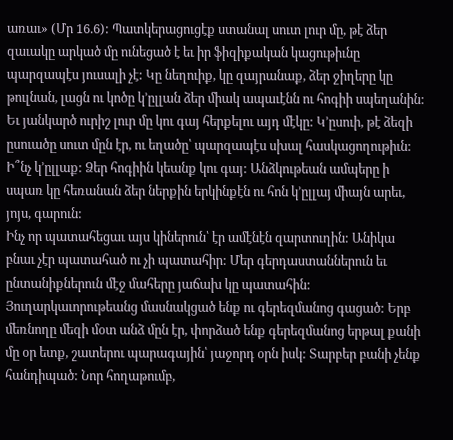առաւ» (Մր 16.6): Պատկերացուցէք ստանալ սուտ լուր մը, թէ ձեր զաւակը արկած մը ունեցած է եւ իր ֆիզիքական կացութիւնը պարզապէս յուսալի չէ: Կը նեղուիք, կը զայրանաք, ձեր ջիղերը կը թուլնան, լացն ու կոծը կ՚ըլլան ձեր միակ ապաւէնն ու հոգիի սպեղանին: Եւ յանկարծ ուրիշ լուր մը կու գայ հերքելու այդ մէկը: Կ՚ըսուի, թէ ձեզի ըսուածը սուտ մըն էր, ու եղածը՝ պարզապէս սխալ հասկացողութիւն: Ի՞նչ կ՚ըլլաք: Ձեր հոգիին կեանք կու գայ: Անձկութեան ամպերը ի սպառ կը հեռանան ձեր ներքին երկինքէն ու հոն կ՚ըլլայ միայն արեւ, յոյս, գարուն:
Ինչ որ պատահեցաւ այս կիներուն՝ էր ամէնէն զարտուղին: Անիկա բնաւ չէր պատահած ու չի պատահիր: Մեր գերդաստաններուն եւ ընտանիքներուն մէջ մահերը յաճախ կը պատահին: Յուղարկաւորութեանց մասնակցած ենք ու գերեզմանոց գացած: Երբ մեռնողը մեզի մօտ անձ մըն էր, փորձած ենք գերեզմանոց երթալ քանի մը օր ետք, շատերու պարագային՝ յաջորդ օրն իսկ: Տարբեր բանի չենք հանդիպած: Նոր հողաթումբ,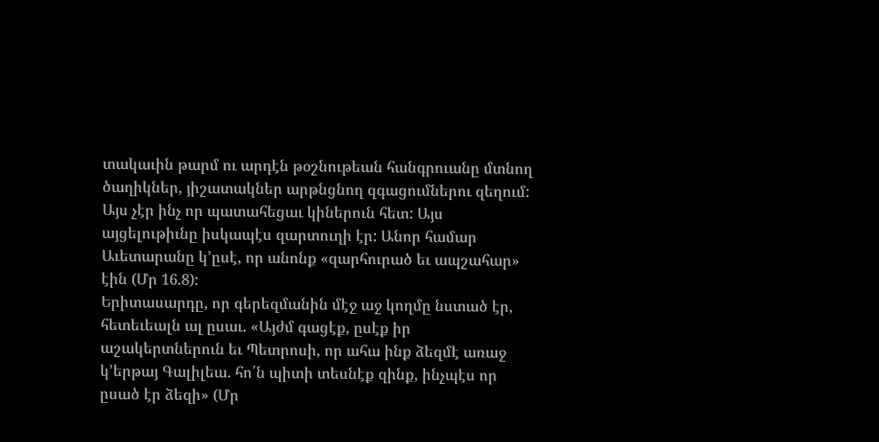տակաւին թարմ ու արդէն թօշնութեան հանգրուանը մտնող ծաղիկներ, յիշատակներ արթնցնող զգացումներու զեղում: Այս չէր ինչ որ պատահեցաւ կիներուն հետ: Այս այցելութիւնը իսկապէս զարտուղի էր: Անոր համար Աւետարանը կ՚ըսէ, որ անոնք «զարհուրած եւ ապշահար» էին (Մր 16.8):
Երիտասարդը, որ գերեզմանին մէջ աջ կողմը նստած էր, հետեւեալն ալ ըսաւ. «Այժմ գացէք, ըսէք իր աշակերտներուն եւ Պետրոսի, որ ահա ինք ձեզմէ առաջ կ՚երթայ Գալիլեա. հո՛ն պիտի տեսնէք զինք, ինչպէս որ ըսած էր ձեզի» (Մր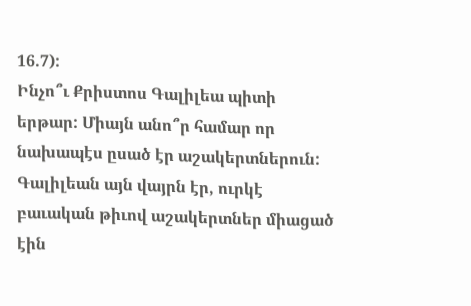16.7):
Ինչո՞ւ Քրիստոս Գալիլեա պիտի երթար: Միայն անո՞ր համար որ նախապէս ըսած էր աշակերտներուն: Գալիլեան այն վայրն էր, ուրկէ բաւական թիւով աշակերտներ միացած էին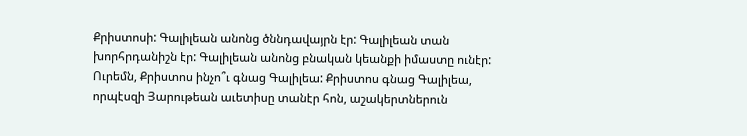Քրիստոսի: Գալիլեան անոնց ծննդավայրն էր: Գալիլեան տան խորհրդանիշն էր: Գալիլեան անոնց բնական կեանքի իմաստը ունէր:
Ուրեմն, Քրիստոս ինչո՞ւ գնաց Գալիլեա: Քրիստոս գնաց Գալիլեա, որպէսզի Յարութեան աւետիսը տանէր հոն, աշակերտներուն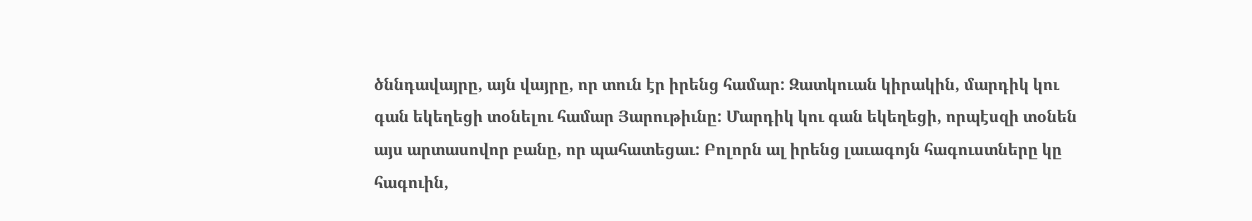ծննդավայրը, այն վայրը, որ տուն էր իրենց համար: Զատկուան կիրակին, մարդիկ կու գան եկեղեցի տօնելու համար Յարութիւնը: Մարդիկ կու գան եկեղեցի, որպէսզի տօնեն այս արտասովոր բանը, որ պահատեցաւ: Բոլորն ալ իրենց լաւագոյն հագուստները կը հագուին,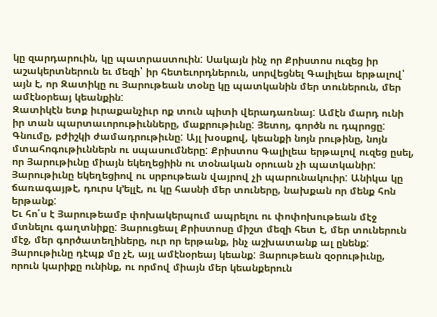կը զարդարուին, կը պատրաստուին: Սակայն ինչ որ Քրիստոս ուզեց իր աշակերտներուն եւ մեզի՝ իր հետեւորդներուն, սորվեցնել Գալիլեա երթալով՝ այն է, որ Զատիկը ու Յարութեան տօնը կը պատկանին մեր տուներուն, մեր ամէնօրեայ կեանքին:
Զատիկէն ետք իւրաքանչիւր ոք տուն պիտի վերադառնայ: Ամէն մարդ ունի իր տան պարտաւորութիւնները, մաքրութիւնը: Յետոյ, գործն ու դպրոցը: Գնումը, բժիշկի ժամադրութիւնը: Այլ խօսքով, կեանքի նոյն րութինը, նոյն մտահոգութիւններն ու սպասումները: Քրիստոս Գալիլեա երթալով ուզեց ըսել, որ Յարութիւնը միայն եկեղեցիին ու տօնական օրուան չի պատկանիր: Յարութիւնը եկեղեցիով ու սրբութեան վայրով չի պարունակուիր: Անիկա կը ճառագայթէ, դուրս կ՚ելլէ, ու կը հասնի մեր տուները, նախքան որ մենք հոն երթանք:
Եւ հո՛ս է Յարութեամբ փոխակերպում ապրելու ու փոփոխութեան մէջ մտնելու գաղտնիքը: Յարուցեալ Քրիստոսը միշտ մեզի հետ է, մեր տուներուն մէջ, մեր գործատեղիները, ուր որ երթանք, ինչ աշխատանք ալ ընենք: Յարութիւնը դէպք մը չէ, այլ ամէնօրեայ կեանք: Յարութեան զօրութիւնը, որուն կարիքը ունինք, ու որմով միայն մեր կեանքերուն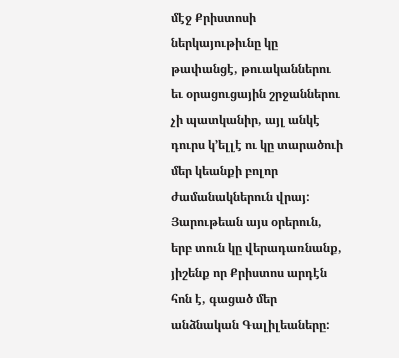մէջ Քրիստոսի ներկայութիւնը կը թափանցէ, թուականներու եւ օրացուցային շրջաններու չի պատկանիր, այլ անկէ դուրս կ՚ելլէ ու կը տարածուի մեր կեանքի բոլոր ժամանակներուն վրայ:
Յարութեան այս օրերուն, երբ տուն կը վերադառնանք, յիշենք որ Քրիստոս արդէն հոն է, գացած մեր անձնական Գալիլեաները: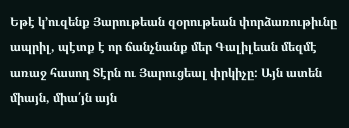Եթէ կ՚ուզենք Յարութեան զօրութեան փորձառութիւնը ապրիլ, պէտք է որ ճանչնանք մեր Գալիլեան մեզմէ առաջ հասող Տէրն ու Յարուցեալ փրկիչը: Այն ատեն միայն, միա՛յն այն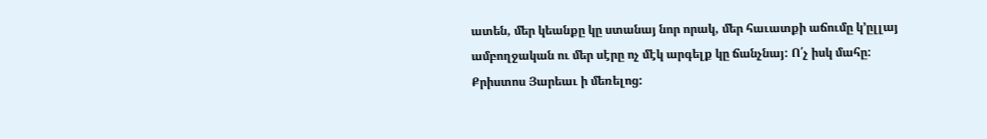ատեն, մեր կեանքը կը ստանայ նոր որակ, մեր հաւատքի աճումը կ՚ըլլայ ամբողջական ու մեր սէրը ոչ մէկ արգելք կը ճանչնայ: Ո՛չ իսկ մահը:
Քրիստոս Յարեաւ ի մեռելոց: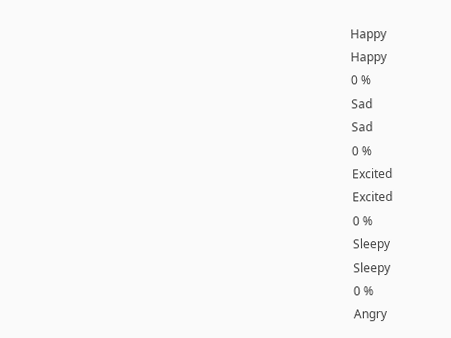Happy
Happy
0 %
Sad
Sad
0 %
Excited
Excited
0 %
Sleepy
Sleepy
0 %
Angry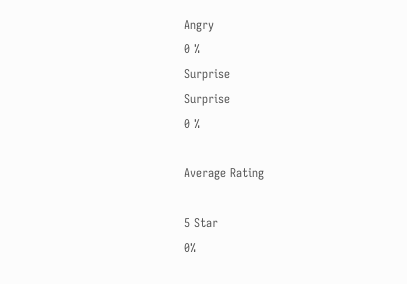Angry
0 %
Surprise
Surprise
0 %

Average Rating

5 Star
0%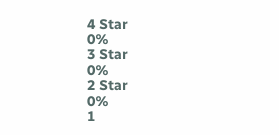4 Star
0%
3 Star
0%
2 Star
0%
1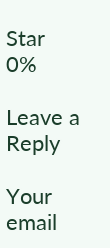Star
0%

Leave a Reply

Your email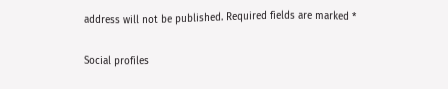address will not be published. Required fields are marked *

Social profiles